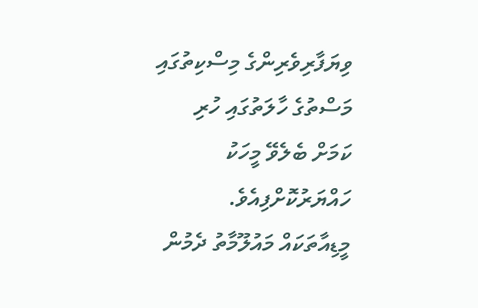ވިޔަފާރިވެރިންގެ މިސްކިތުގައި މަސްތުގެ ހާލަތުގައި ހުރި ކަމަށް ބެލެވޭ މީހަކު ހައްޔަރުކޮށްފިއެވެ.
މީޑިއާތަކައް މައުލޫމާތު ދެމުން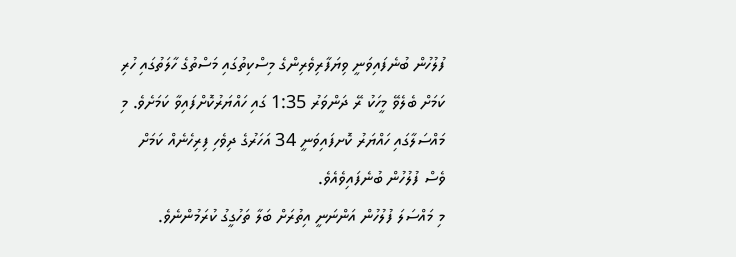ފުލުހުން ބުނެފައިވަނީ ވިޔަފާރިވެރިންގެ މިސްކިތުގައި މަސްތުގެ ހާލަތުގައި ހުރި ކަމަށް ބެލެވޭ މީހަކު ރޭ ދަންވަރު 1:35 ގައި ހައްޔަރުކޮށްފައިވާ ކަމަށެވެ. މި މައްސަލާގައި ހައްޔަރު ކޮށފައިވަނީ 34 އަހަރުގެ ދިވެހި ފިރިހެނެއް ކަމަށް ވެސް ފުލުހުން ބުނެފައިވެއެވެ.
މި މައްސަލަ ފުލުހުން އަންނަނީ އިތުރަށް ބަލާ ތަހުގީގު ކުރަމުންނެވެ.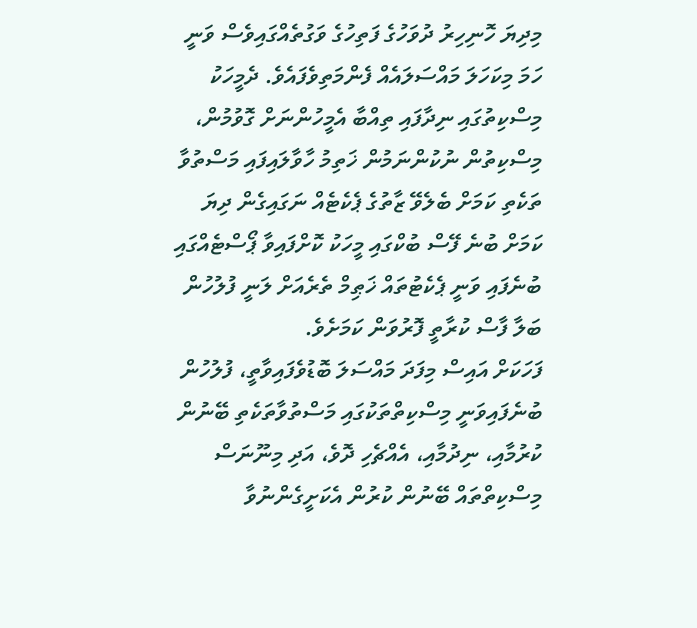މިދިޔަ ހޮނިހިރު ދުވަހުގެ ފަތިހުގެ ވަގުތެއްގައިވެސް ވަނީ ހަމަ މިކަހަލަ މައްސަލައެއް ފެންމަތިވެފައެވެ. ދެމީހަކު މިސްކިތުގައި ނިދާފައި ތިއްބާ އެމީހުންނަށް ގޮވުމުން، މިސްކިތުން ނުކުންނަމުން ޚަތިމު ހާވާލައިފައި މަސްތުވާ ތަކެތި ކަމަށް ބެލެވޭ ޒާތުގެ ޕެކެޓެއް ނަގައިގެން ދިޔަ ކަމަށް ބުނެ ފޭސް ބުކްގައި މީހަކު ކޮށްފައިވާ ޕޯސްޓެއްގައި ބުނެފައި ވަނީ ޕެކެޓުތައް ޚަޠިމް ތެރެއަށް ލަނީ ފުލުހުން ބަލާ ފާސް ކުރާތީ ފޮރުވަން ކަމަށެވެ.
ފަހަކަށް އައިސް މިފަދަ މައްސަލަ ބޮޑުވެފައިވާތީ، ފުލުހުން ބުނެފައިވަނީ މިސްކިތްތަކުގައި މަސްތުވާތަކެތި ބޭނުން ކުރުމާއި، ނިދުމާއި، އެއްޗެހި ދޮވެ، އަދި މިނޫނަސް މިސްކިތްތައް ބޭނުން ކުރުން އެކަށީގެންނުވާ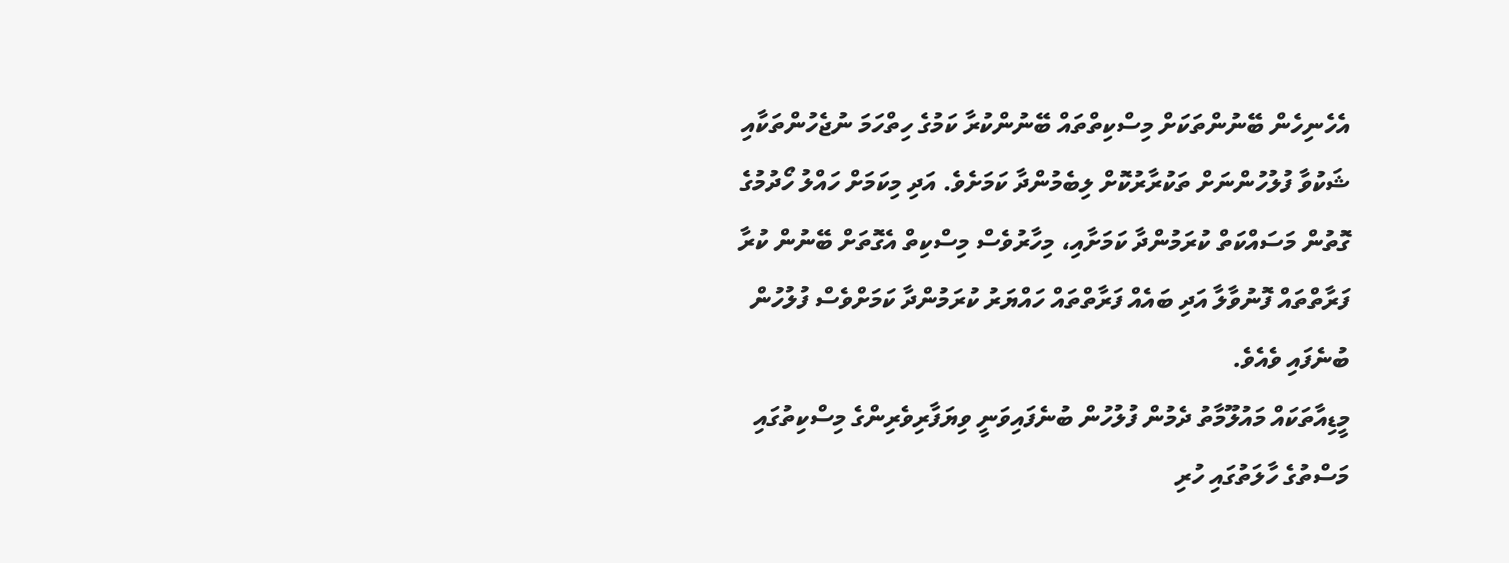އެހެނިހެން ބޭނުންތަކަށް މިސްކިތްތައް ބޭނުންކުރާ ކަމުގެ ހިތްހަމަ ނުޖެހުންތަކާއި ޝަކުވާ ފުލުހުންނަށް ތަކުރާރުކޮށް ލިބެމުންދާ ކަމަށެވެ. އަދި މިކަމަށް ހައްލު ހޯދުމުގެ ގޮތުން މަސައްކަތް ކުރަމުންދާ ކަމަށާއި، މިހާރުވެސް މިސްކިތް އެގޮތަށް ބޭނުން ކުރާ ފަރާތްތައް ފޮނުވާލާ އަދި ބައެއް ފަރާތްތައް ހައްޔަރު ކުރަމުންދާ ކަމަށްވެސް ފުލުހުން ބުނެފައި ވެއެވެ.
މީޑިއާތަކައް މައުލޫމާތު ދެމުން ފުލުހުން ބުނެފައިވަނީ ވިޔަފާރިވެރިންގެ މިސްކިތުގައި މަސްތުގެ ހާލަތުގައި ހުރި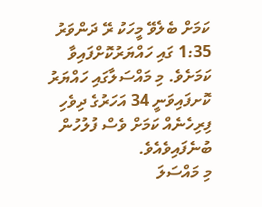ކަމަށް ބެލެވޭ މީހަކު ރޭ ދަންވަރު 1:35 ގައި ހައްޔަރުކޮށްފައިވާ ކަމަށެވެ. މި މައްސަލާގައި ހައްޔަރު ކޮށފައިވަނީ 34 އަހަރުގެ ދިވެހި ފިރިހެނެއް ކަމަށް ވެސް ފުލުހުން ބުނެފައިވެއެވެ.
މި މައްސަލަ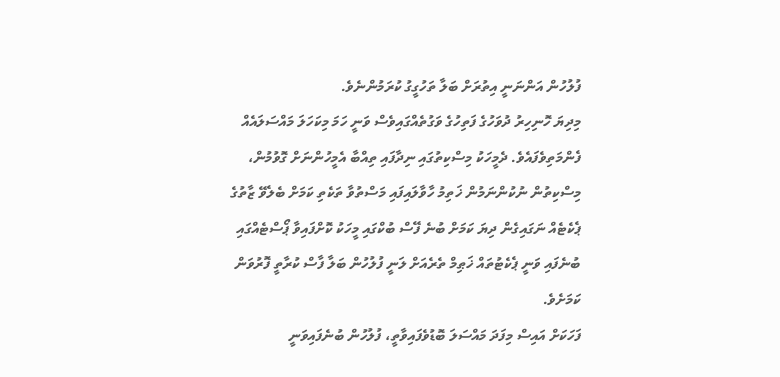ފުލުހުން އަންނަނީ އިތުރަށް ބަލާ ތަހުގީގު ކުރަމުންނެވެ.
މިދިޔަ ހޮނިހިރު ދުވަހުގެ ފަތިހުގެ ވަގުތެއްގައިވެސް ވަނީ ހަމަ މިކަހަލަ މައްސަލައެއް ފެންމަތިވެފައެވެ. ދެމީހަކު މިސްކިތުގައި ނިދާފައި ތިއްބާ އެމީހުންނަށް ގޮވުމުން، މިސްކިތުން ނުކުންނަމުން ޚަތިމު ހާވާލައިފައި މަސްތުވާ ތަކެތި ކަމަށް ބެލެވޭ ޒާތުގެ ޕެކެޓެއް ނަގައިގެން ދިޔަ ކަމަށް ބުނެ ފޭސް ބުކްގައި މީހަކު ކޮށްފައިވާ ޕޯސްޓެއްގައި ބުނެފައި ވަނީ ޕެކެޓުތައް ޚަޠިމް ތެރެއަށް ލަނީ ފުލުހުން ބަލާ ފާސް ކުރާތީ ފޮރުވަން ކަމަށެވެ.
ފަހަކަށް އައިސް މިފަދަ މައްސަލަ ބޮޑުވެފައިވާތީ، ފުލުހުން ބުނެފައިވަނީ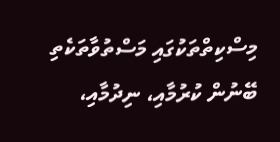މިސްކިތްތަކުގައި މަސްތުވާތަކެތި ބޭނުން ކުރުމާއި، ނިދުމާއި،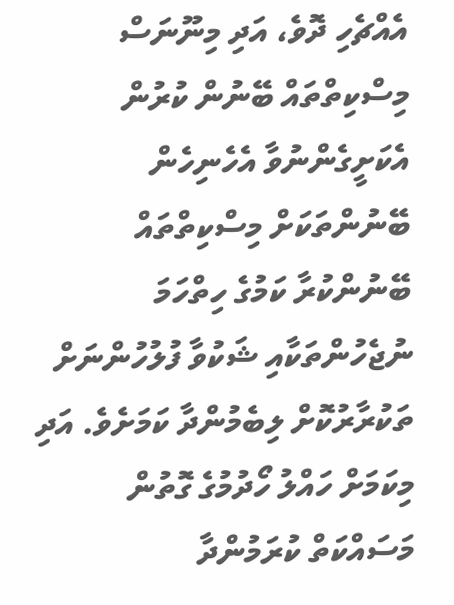އެއްޗެހި ދޮވެ، އަދި މިނޫނަސް މިސްކިތްތައް ބޭނުން ކުރުން އެކަށީގެންނުވާ އެހެނިހެން ބޭނުންތަކަށް މިސްކިތްތައް ބޭނުންކުރާ ކަމުގެ ހިތްހަމަ ނުޖެހުންތަކާއި ޝަކުވާ ފުލުހުންނަށް ތަކުރާރުކޮށް ލިބެމުންދާ ކަމަށެވެ. އަދި މިކަމަށް ހައްލު ހޯދުމުގެ ގޮތުން މަސައްކަތް ކުރަމުންދާ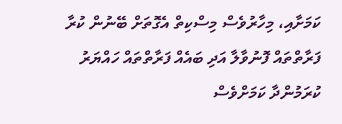ކަމަށާއި، މިހާރުވެސް މިސްކިތް އެގޮތަށް ބޭނުން ކުރާ ފަރާތްތައް ފޮނުވާލާ އަދި ބައެއް ފަރާތްތައް ހައްޔަރު ކުރަމުންދާ ކަމަށްވެސް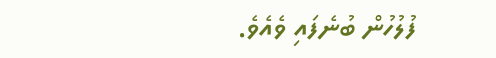ފުލުހުން ބުނެފައި ވެއެވެ.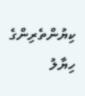ކިޔުންތެރިންގެ ހިޔާލު